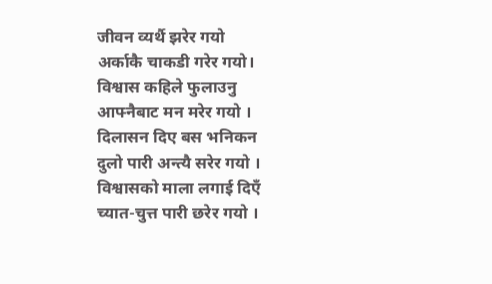जीवन व्यर्थै झरेर गयो
अर्काकै चाकडी गरेर गयो।
विश्वास कहिले फुलाउनु
आफ्नैबाट मन मरेर गयो ।
दिलासन दिए बस भनिकन
दुलो पारी अन्त्यै सरेर गयो ।
विश्वासको माला लगाई दिएँ
च्यात-चुत्त पारी छरेर गयो ।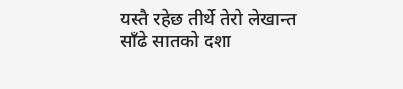यस्तै रहेछ तीर्थे तेरो लेखान्त
साँढे सातको दशा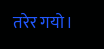तरेर गयो।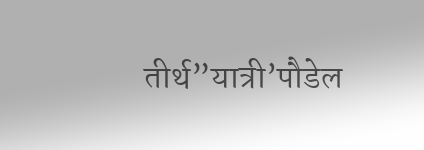तीर्थ”यात्री’पौडेल